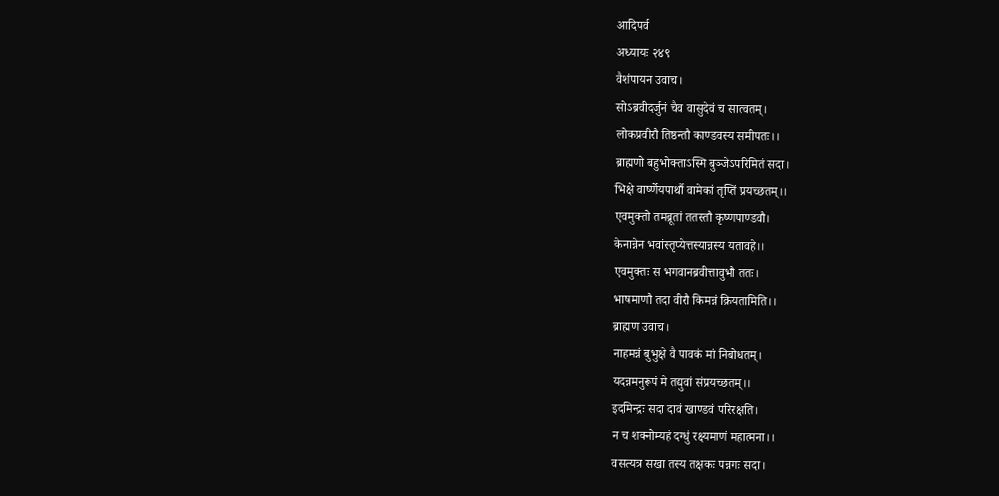आदिपर्व
अध्यायः २४९
वैशंपायन उवाच।
सोऽब्रवीदर्जुनं चैव वासुदेवं च सात्वतम्।
लोकप्रवीरौ तिष्ठन्तौ काण्डवस्य समीपतः।।
ब्राह्मणो बहुभोक्ताऽस्मि बुञ्जेऽपरिमितं सदा।
भिक्षे वार्ष्णेयपार्थौ वामेकां तृप्तिं प्रयच्छतम्।।
एवमुक्तो तमब्रूतां ततस्तौ कृष्णपाण्डवौ।
केनान्नेन भवांस्तृप्येत्तस्यान्नस्य यतावहे।।
एवमुक्तः स भगवानब्रवीत्तावुभौ ततः।
भाषमाणौ तदा वीरौ किमन्नं क्रियतामिति।।
ब्राह्मण उवाच।
नाहमन्नं बुभुक्षे वै पावकं मां निबोधतम्।
यदन्नमनुरूपं मे तद्युवां संप्रयच्छतम्।।
इदमिन्द्रः सदा दावं खाण्डवं परिरक्षति।
न च शक्नोम्यहं दग्धुं रक्ष्यमाणं महात्मना।।
वसत्यत्र सखा तस्य तक्षकः पन्नगः सदा।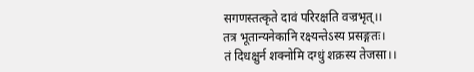सगणस्तत्कृते दावं परिरक्षति वज्रभृत्।।
तत्र भूतान्यनेकानि रक्ष्यन्तेऽस्य प्रसङ्गतः।
तं दिधक्षुर्न शक्नोमि दग्धुं शक्रस्य तेजसा।।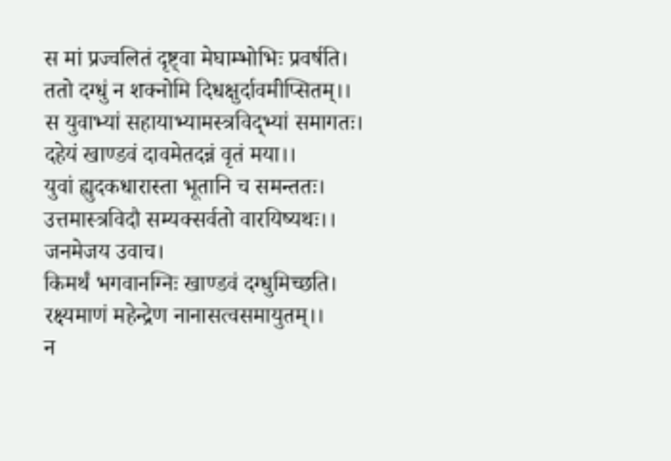स मां प्रज्वलितं दृष्ट्वा मेघाम्भोभिः प्रवर्षति।
ततो दग्धुं न शक्नोमि दिधक्षुर्दावमीप्सितम्।।
स युवाभ्यां सहायाभ्यामस्त्रविद्भ्यां समागतः।
दहेयं खाण्डवं दावमेतदन्नं वृतं मया।।
युवां ह्युदकधारास्ता भूतानि च समन्ततः।
उत्तमास्त्रविदौ सम्यक्सर्वतो वारयिष्यथः।।
जनमेजय उवाच।
किमर्थं भगवानग्निः खाण्डवं दग्धुमिच्छति।
रक्ष्यमाणं महेन्द्रेण नानासत्वसमायुतम्।।
न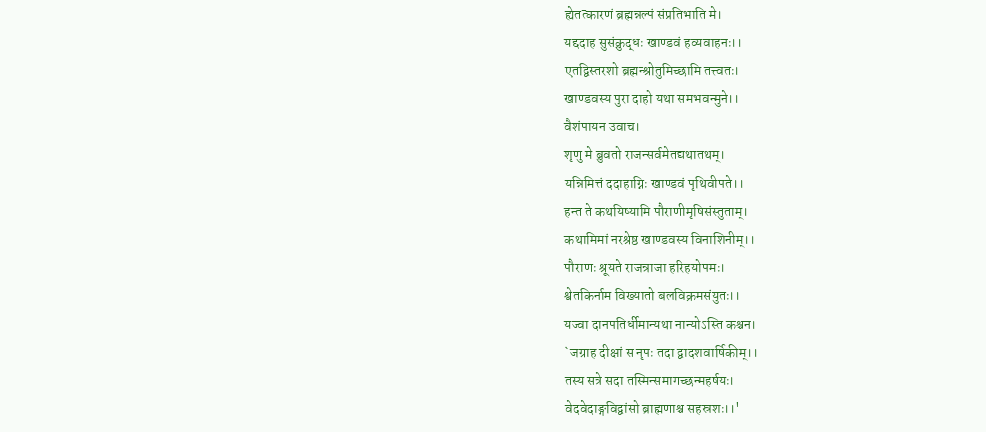ह्येतत्कारणं ब्रह्मन्नल्पं संप्रतिभाति मे।
यद्ददाह सुसंक्रुद्धः खाण्डवं हव्यवाहनः।।
एतद्विस्तरशो ब्रह्मन्श्रोतुमिच्छामि तत्त्वतः।
खाण्डवस्य पुरा दाहो यथा समभवन्मुने।।
वैशंपायन उवाच।
शृणु मे ब्रुवतो राजन्सर्वमेतद्यथातथम्।
यन्निमित्तं ददाहाग्निः खाण्डवं पृथिवीपते।।
हन्त ते कथयिष्यामि पौराणीमृषिसंस्तुताम्।
कथामिमां नरश्रेष्ठ खाण्डवस्य विनाशिनीम्।।
पौराणः श्रूयते राजन्राजा हरिहयोपमः।
श्वेतकिर्नाम विख्यातो बलविक्रमसंयुतः।।
यज्वा दानपतिर्धीमान्यथा नान्योऽस्ति कश्चन।
`जग्राह दीक्षां स नृपः तदा द्वादशवार्षिकीम्।।
तस्य सत्रे सदा तस्मिन्समागच्छन्महर्षयः।
वेदवेदाङ्गविद्वांसो ब्राह्मणाश्च सहस्रशः।।'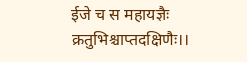ईजे च स महायज्ञैः क्रतुभिश्चाप्तदक्षिणैः।।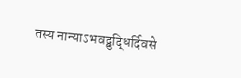तस्य नान्याऽभवद्बुद्धिर्दिवसे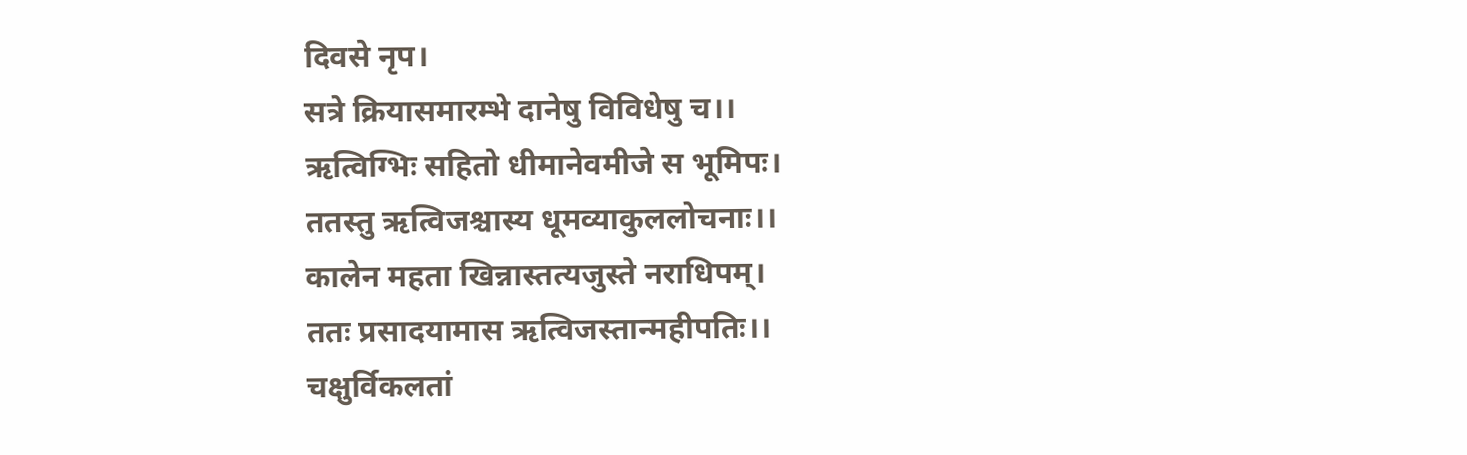दिवसे नृप।
सत्रे क्रियासमारम्भे दानेषु विविधेषु च।।
ऋत्विग्भिः सहितो धीमानेवमीजे स भूमिपः।
ततस्तु ऋत्विजश्चास्य धूमव्याकुललोचनाः।।
कालेन महता खिन्नास्तत्यजुस्ते नराधिपम्।
ततः प्रसादयामास ऋत्विजस्तान्महीपतिः।।
चक्षुर्विकलतां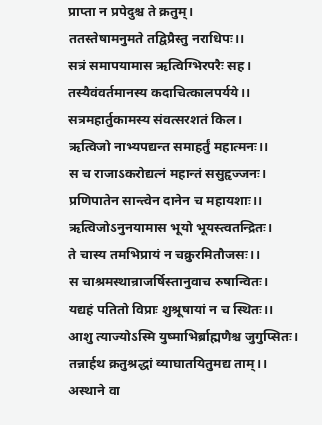प्राप्ता न प्रपेदुश्च ते क्रतुम्।
ततस्तेषामनुमते तद्विप्रैस्तु नराधिपः।।
सत्रं समापयामास ऋत्विग्भिरपरैः सह।
तस्यैवंवर्तमानस्य कदाचित्कालपर्यये।।
सत्रमहार्तुकामस्य संवत्सरशतं किल।
ऋत्विजो नाभ्यपद्यन्त समाहर्तुं महात्मनः।।
स च राजाऽकरोद्यत्नं महान्तं ससुहृज्जनः।
प्रणिपातेन सान्त्वेन दानेन च महायशाः।।
ऋत्विजोऽनुनयामास भूयो भूयस्त्वतन्द्रितः।
ते चास्य तमभिप्रायं न चक्रुरमितौजसः।।
स चाश्रमस्थान्राजर्षिस्तानुवाच रुषान्वितः।
यद्यहं पतितो विप्राः शुश्रूषायां न च स्थितः।।
आशु त्याज्योऽस्मि युष्माभिर्ब्राह्मणैश्च जुगुप्सितः।
तन्नार्हथ क्रतुश्रद्धां व्याघातयितुमद्य ताम्।।
अस्थाने वा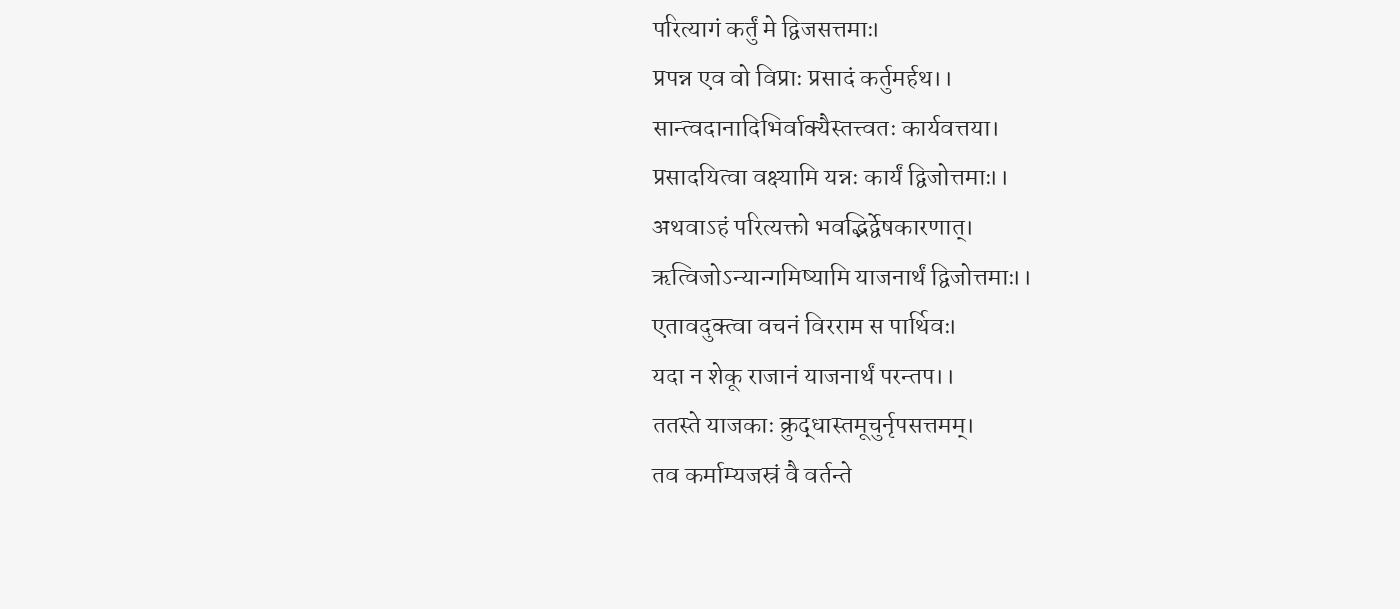परित्यागं कर्तुं मे द्विजसत्तमाः।
प्रपन्न एव वो विप्राः प्रसादं कर्तुमर्हथ।।
सान्त्वदानादिभिर्वाक्यैस्तत्त्वतः कार्यवत्तया।
प्रसादयित्वा वक्ष्यामि यन्नः कार्यं द्विजोत्तमाः।।
अथवाऽहं परित्यक्तो भवद्भिर्द्वेषकारणात्।
ऋत्विजोऽन्यान्गमिष्यामि याजनार्थं द्विजोत्तमाः।।
एतावदुक्त्वा वचनं विरराम स पार्थिवः।
यदा न शेकू राजानं याजनार्थं परन्तप।।
ततस्ते याजकाः क्रुद्धास्तमूचुर्नृपसत्तमम्।
तव कर्माम्यजस्रं वै वर्तन्ते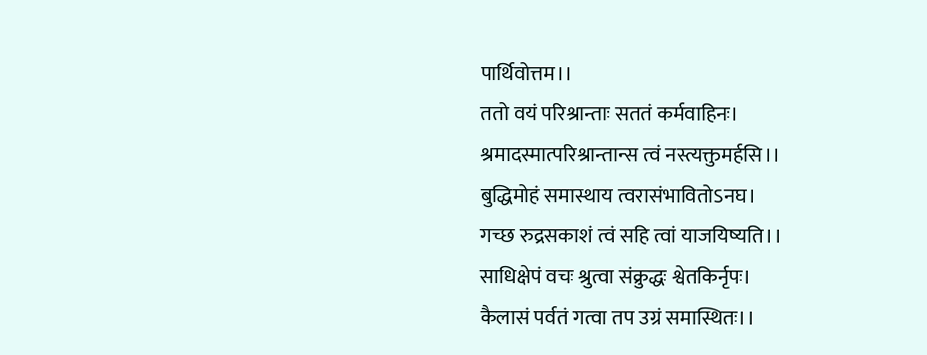पार्थिवोत्तम।।
ततो वयं परिश्रान्ताः सततं कर्मवाहिनः।
श्रमादस्मात्परिश्रान्तान्स त्वं नस्त्यक्तुमर्हसि।।
बुद्धिमोहं समास्थाय त्वरासंभावितोऽनघ।
गच्छ रुद्रसकाशं त्वं सहि त्वां याजयिष्यति।।
साधिक्षेपं वचः श्रुत्वा संक्रुद्धः श्वेतकिर्नृपः।
कैलासं पर्वतं गत्वा तप उग्रं समास्थितः।।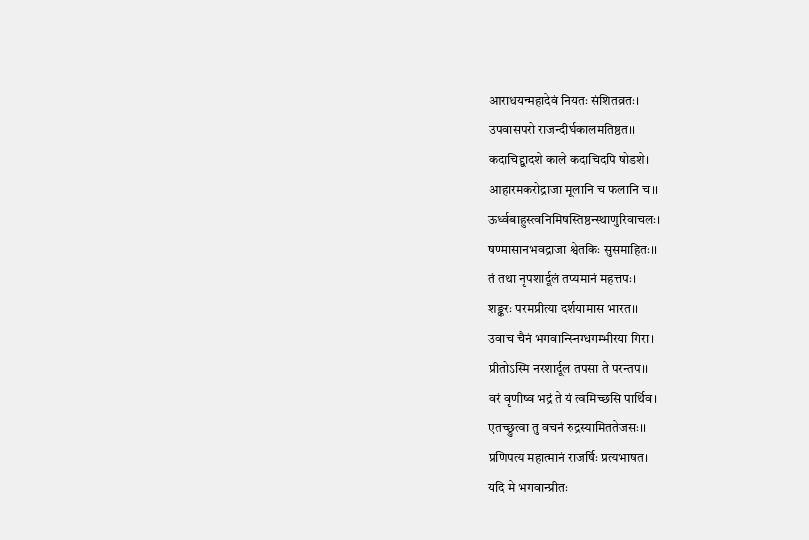आराधयन्महादेवं नियतः संशितव्रतः।
उपवासपरो राजन्दीर्घकालमतिष्ठत।।
कदाचिद्द्वादशे काले कदाचिदपि षोडशे।
आहारमकरोद्राजा मूलानि च फलानि च।।
ऊर्ध्वबाहुस्त्वनिमिषस्तिष्ठन्स्थाणुरिवाचलः।
षण्मासानभवद्राजा श्वेतकिः सुसमाहितः।।
तं तथा नृपशार्दूलं तप्यमानं महत्तपः।
शङ्करः परमप्रीत्या दर्शयामास भारत।।
उवाच चैनं भगवान्स्निग्धगम्भीरया गिरा।
प्रीतोऽस्मि नरशार्दूल तपसा ते परन्तप।।
वरं वृणीष्व भद्रं ते यं त्वमिच्छसि पार्थिव।
एतच्छ्रुत्वा तु वचनं रुद्रस्यामिततेजसः।।
प्रणिपत्य महात्मानं राजर्षिः प्रत्यभाषत।
यदि मे भगवान्प्रीतः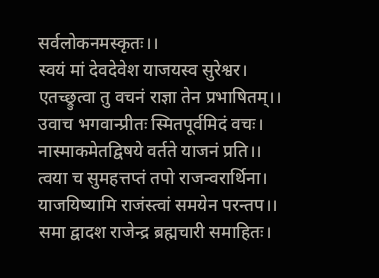सर्वलोकनमस्कृतः।।
स्वयं मां देवदेवेश याजयस्व सुरेश्वर।
एतच्छ्रुत्वा तु वचनं राज्ञा तेन प्रभाषितम्।।
उवाच भगवान्प्रीतः स्मितपूर्वमिदं वचः।
नास्माकमेतद्विषये वर्तते याजनं प्रति।।
त्वया च सुमहत्तप्तं तपो राजन्वरार्थिना।
याजयिष्यामि राजंस्त्वां समयेन परन्तप।।
समा द्वादश राजेन्द्र ब्रह्मचारी समाहितः।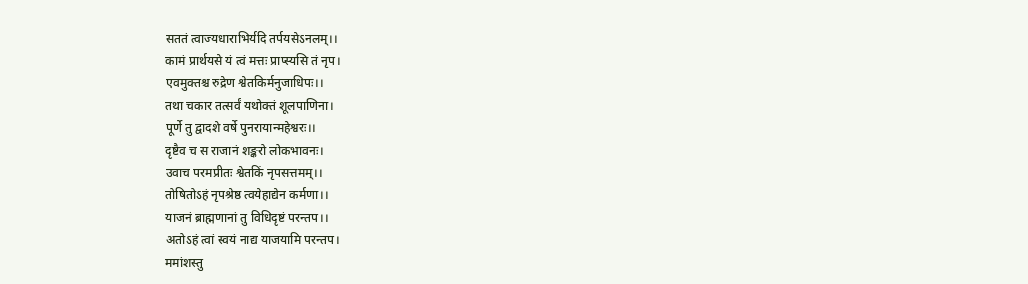सततं त्वाज्यधाराभिर्यदि तर्पयसेऽनलम्।।
कामं प्रार्थयसे यं त्वं मत्तः प्राप्स्यसि तं नृप।
एवमुक्तश्च रुद्रेण श्वेतकिर्मनुजाधिपः।।
तथा चकार तत्सर्वं यथोक्तं शूलपाणिना।
पूर्णे तु द्वादशे वर्षे पुनरायान्महेश्वरः।।
दृष्टैव च स राजानं शङ्करो लोकभावनः।
उवाच परमप्रीतः श्वेतकिं नृपसत्तमम्।।
तोषितोऽहं नृपश्रेष्ठ त्वयेहाद्येन कर्मणा।।
याजनं ब्राह्मणानां तु विधिदृष्टं परन्तप।।
अतोऽहं त्वां स्वयं नाद्य याजयामि परन्तप।
ममांशस्तु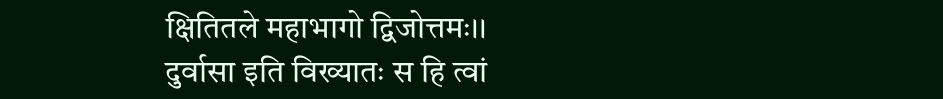क्षितितले महाभागो द्विजोत्तमः।।
दुर्वासा इति विख्यातः स हि त्वां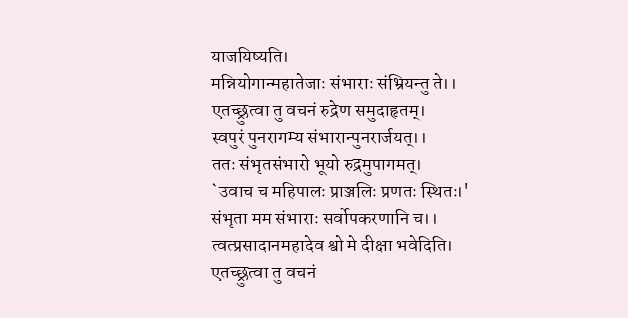याजयिष्यति।
मन्नियोगान्महातेजाः संभाराः संभ्रियन्तु ते।।
एतच्छ्रुत्वा तु वचनं रुद्रेण समुदाहृतम्।
स्वपुरं पुनरागम्य संभारान्पुनरार्जयत्।।
ततः संभृतसंभारो भूयो रुद्रमुपागमत्।
`उवाच च महिपालः प्राञ्जलिः प्रणतः स्थितः।'
संभृता मम संभाराः सर्वोपकरणानि च।।
त्वत्प्रसादानमहादेव श्वो मे दीक्षा भवेदिति।
एतच्छ्रुत्वा तु वचनं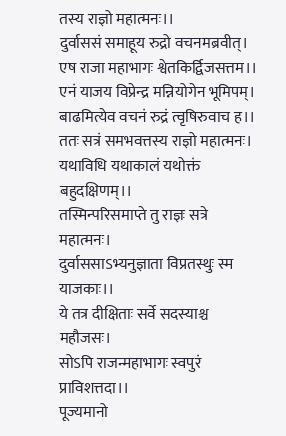तस्य राज्ञो महात्मनः।।
दुर्वाससं समाहूय रुद्रो वचनमब्रवीत्।
एष राजा महाभागः श्वेतकिर्द्विजसत्तम।।
एनं याजय विप्रेन्द्र मन्नियोगेन भूमिपम्।
बाढमित्येव वचनं रुद्रं त्वृषिरुवाच ह।।
ततः सत्रं समभवत्तस्य राज्ञो महात्मनः।
यथाविधि यथाकालं यथोक्तं बहुदक्षिणम्।।
तस्मिन्परिसमाप्ते तु राज्ञः सत्रे महात्मनः।
दुर्वाससाऽभ्यनुज्ञाता विप्रतस्थुः स्म याजकाः।।
ये तत्र दीक्षिताः सर्वे सदस्याश्च महौजसः।
सोऽपि राजन्महाभागः स्वपुरं प्राविशत्तदा।।
पूज्यमानो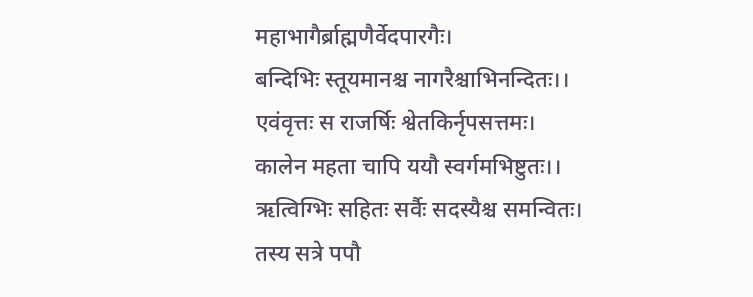महाभागैर्ब्राह्मणैर्वेदपारगैः।
बन्दिभिः स्तूयमानश्च नागरैश्चाभिनन्दितः।।
एवंवृत्तः स राजर्षिः श्वेतकिर्नृपसत्तमः।
कालेन महता चापि ययौ स्वर्गमभिष्टुतः।।
ऋत्विग्भिः सहितः सर्वैः सदस्यैश्च समन्वितः।
तस्य सत्रे पपौ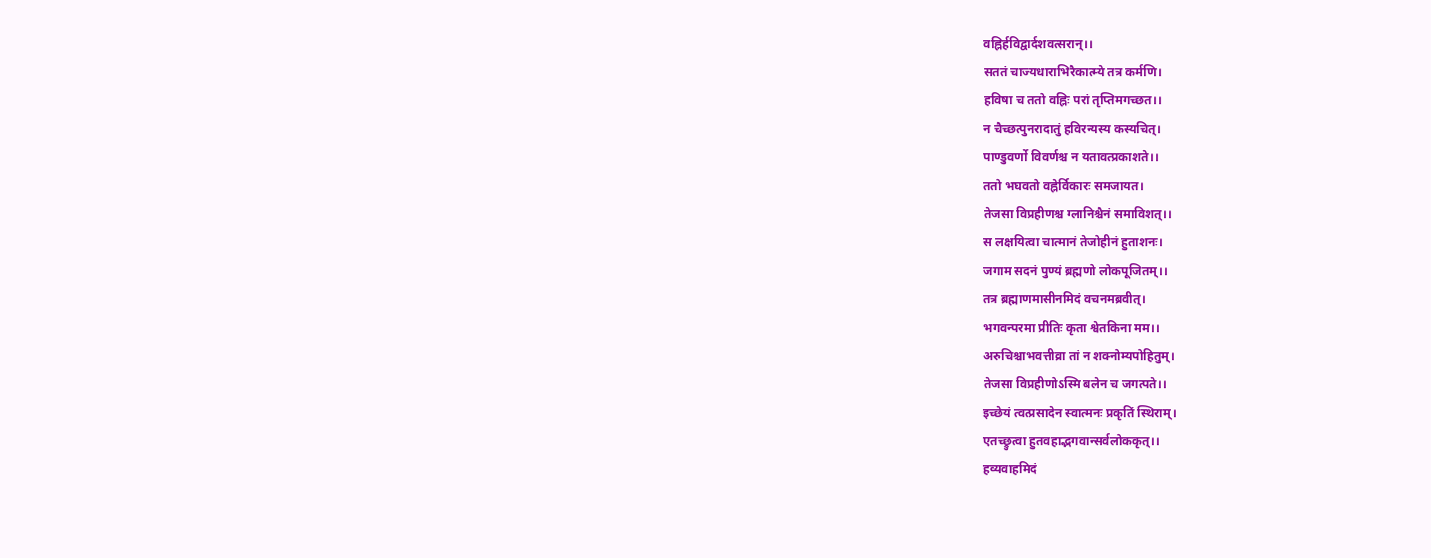वह्निर्हविद्वार्दशवत्सरान्।।
सततं चाज्यधाराभिरैकात्म्ये तत्र कर्मणि।
हविषा च ततो वह्निः परां तृप्तिमगच्छत।।
न चैच्छत्पुनरादातुं हविरन्यस्य कस्यचित्।
पाण्डुवर्णो विवर्णश्च न यतावत्प्रकाशते।।
ततो भघवतो वह्नेर्विकारः समजायत।
तेजसा विप्रहीणश्च ग्लानिश्चैनं समाविशत्।।
स लक्षयित्वा चात्मानं तेजोहीनं हुताशनः।
जगाम सदनं पुण्यं ब्रह्मणो लोकपूजितम्।।
तत्र ब्रह्माणमासीनमिदं वचनमब्रवीत्।
भगवन्परमा प्रीतिः कृता श्वेतकिना मम।।
अरुचिश्चाभवत्तीव्रा तां न शक्नोम्यपोहितुम्।
तेजसा विप्रहीणोऽस्मि बलेन च जगत्पते।।
इच्छेयं त्वत्प्रसादेन स्वात्मनः प्रकृतिं स्थिराम्।
एतच्छ्रुत्वा हुतवहाद्भगवान्सर्वलोककृत्।।
हव्यवाहमिदं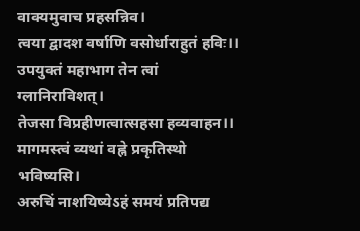वाक्यमुवाच प्रहसन्निव।
त्वया द्वादश वर्षाणि वसोर्धाराहुतं हविः।।
उपयुक्तं महाभाग तेन त्वां ग्लानिराविशत्।
तेजसा विप्रहीणत्वात्सहसा हव्यवाहन।।
मागमस्त्वं व्यथां वह्ने प्रकृतिस्थो भविष्यसि।
अरुचिं नाशयिष्येऽहं समयं प्रतिपद्य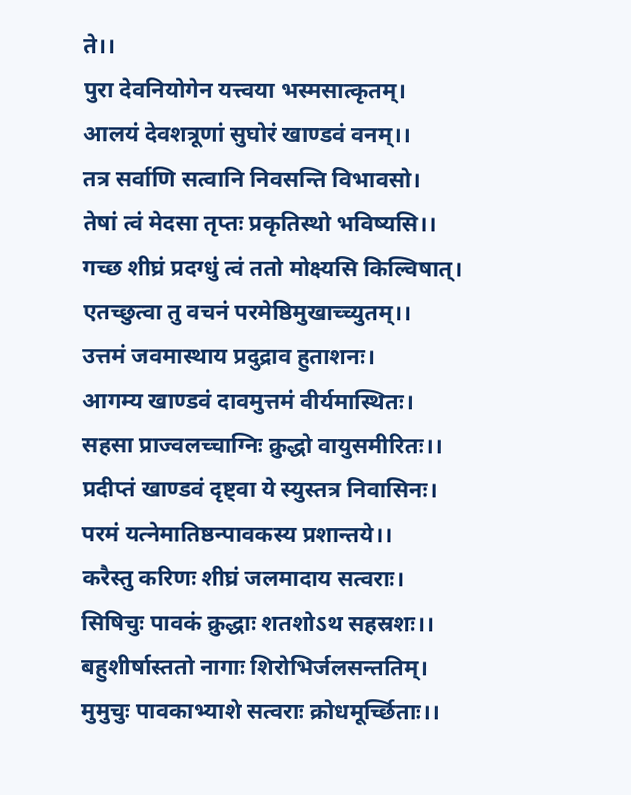ते।।
पुरा देवनियोगेन यत्त्वया भस्मसात्कृतम्।
आलयं देवशत्रूणां सुघोरं खाण्डवं वनम्।।
तत्र सर्वाणि सत्वानि निवसन्ति विभावसो।
तेषां त्वं मेदसा तृप्तः प्रकृतिस्थो भविष्यसि।।
गच्छ शीघ्रं प्रदग्धुं त्वं ततो मोक्ष्यसि किल्विषात्।
एतच्छुत्वा तु वचनं परमेष्ठिमुखाच्च्युतम्।।
उत्तमं जवमास्थाय प्रदुद्राव हुताशनः।
आगम्य खाण्डवं दावमुत्तमं वीर्यमास्थितः।
सहसा प्राज्वलच्चाग्निः क्रुद्धो वायुसमीरितः।।
प्रदीप्तं खाण्डवं दृष्ट्वा ये स्युस्तत्र निवासिनः।
परमं यत्नेमातिष्ठन्पावकस्य प्रशान्तये।।
करैस्तु करिणः शीघ्रं जलमादाय सत्वराः।
सिषिचुः पावकं क्रुद्धाः शतशोऽथ सहस्रशः।।
बहुशीर्षास्ततो नागाः शिरोभिर्जलसन्ततिम्।
मुमुचुः पावकाभ्याशे सत्वराः क्रोधमूर्च्छिताः।।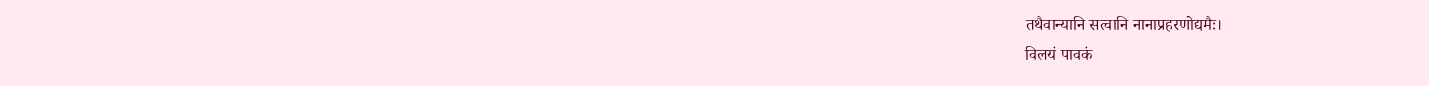तथैवान्यानि सत्वानि नानाप्रहरणोद्यमैः।
विलयं पावकं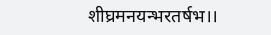शीघ्रमनयन्भरतर्षभ।।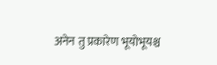अनेन तु प्रकारेण भूयोभूयश्च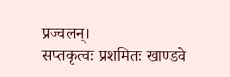प्रज्वलन्।
सप्तकृत्वः प्रशमितः खाण्डवे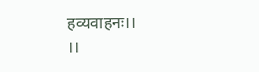हव्यवाहनः।।
।।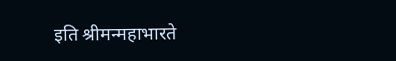इति श्रीमन्महाभारते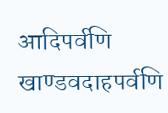आदिपर्वणि
खाण्डवदाहपर्वणि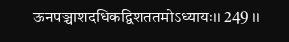ऊनपञ्चाशदधिकद्विशततमोऽध्यायः।। 249 ।।